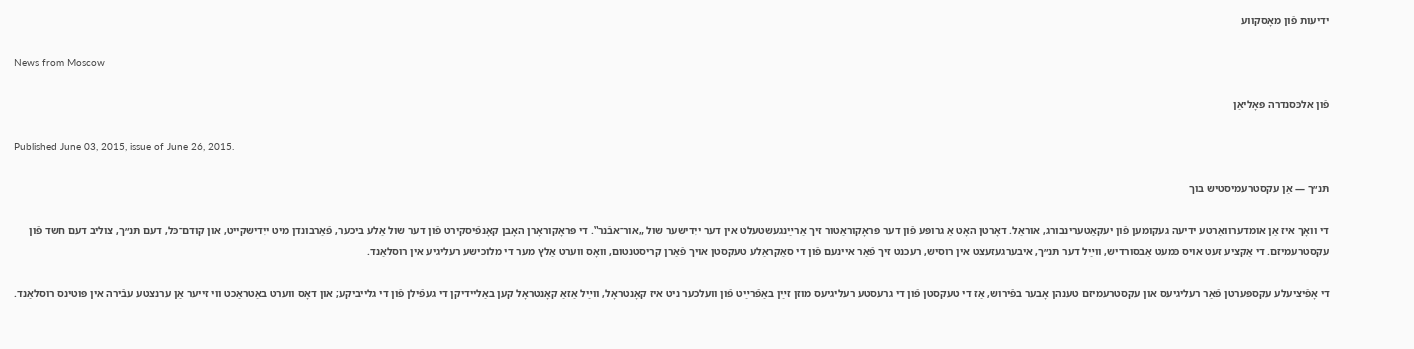ידיעות פֿון מאָסקווע

News from Moscow

פֿון אלכּסנדרה פּאָליאַן

Published June 03, 2015, issue of June 26, 2015.

תּנ״ך — אַן עקסטרעמיסטיש בוך

די וואָך איז אַן אומדערוואַרטע ידיעה געקומען פֿון יעקאַטערינבורג, אוראַל. דאָרטן האָט אַ גרופּע פֿון דער פּראָקוראַטור זיך אַרײַנגעשטעלט אין דער ייִדישער שול „אור־אבֿנר‟. די פּראָקוראָרן האָבן קאָנפֿיסקירט פֿון דער שול אַלע ביכער, פֿאַרבונדן מיט ייִדישקייט, און קודם־כּל, דעם תּנ״ך, צוליב דעם חשד פֿון עקסטרעמיזם. די אַקציע זעט אויס כּמעט אַבסורדיש, ווײַל דער תּנ״ך, איבערגעזעצט אין רוסיש, רעכנט זיך פֿאַר איינעם פֿון די סאַקראַלע טעקסטן אויך פֿאַרן קריסטנטום, וואָס ווערט אַלץ מער די מלוכישע רעליגיע אין רוסלאַנד.

די אָפֿיציעלע עקספּערטן פֿאַר רעליגיעס און עקסטרעמיזם טענהן אָבער בפֿירוש, אַז די טעקסטן פֿון די גרעסטע רעליגיעס מוזן זײַן באַפֿרײַט פֿון וועלכער ניט איז קאָנטראָל, ווײַל אַזאַ קאָנטראָל קען באַליידיקן די געפֿילן פֿון די גלייביקע; און דאָס ווערט באַטראַכט ווי זייער אַן ערנצטע עבֿירה אין פּוטינס רוסלאַנד.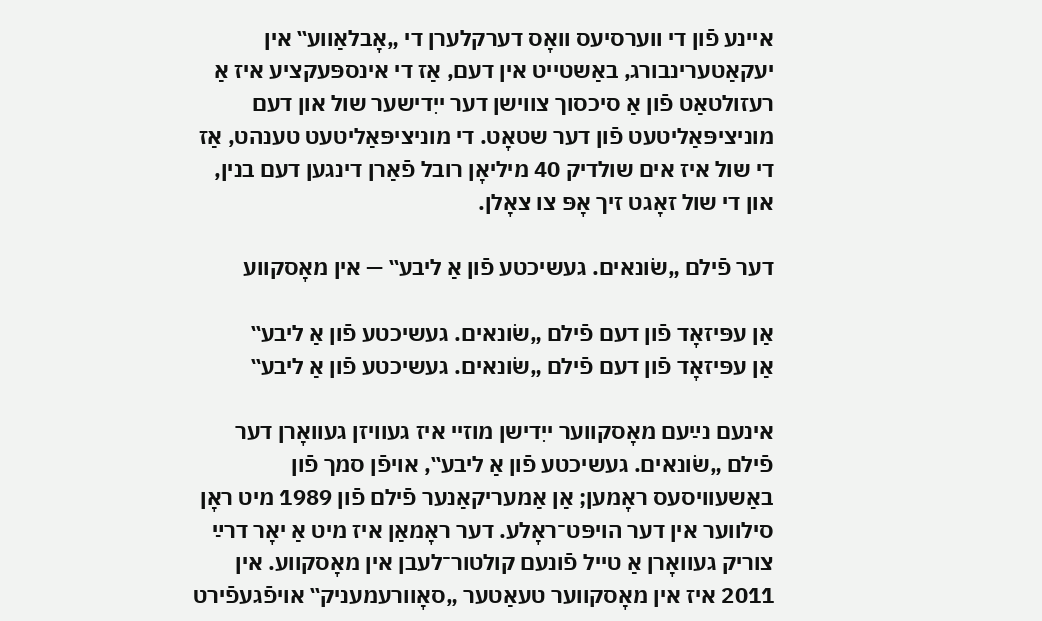איינע פֿון די ווערסיעס וואָס דערקלערן די „אָבלאַווע‟ אין יעקאַטערינבורג, באַשטייט אין דעם, אַז די אינספּעקציע איז אַ רעזולטאַט פֿון אַ סיכסוך צווישן דער ייִדישער שול און דעם מוניציפּאַליטעט פֿון דער שטאָט. די מוניציפּאַליטעט טענהט, אַז די שול איז אים שולדיק 40 מיליאָן רובל פֿאַרן דינגען דעם בנין, און די שול זאָגט זיך אָפּ צו צאָלן.

דער פֿילם „שׂונאים. געשיכטע פֿון אַ ליבע‟ — אין מאָסקווע

אַן עפּיזאָד פֿון דעם פֿילם „שׂונאים. געשיכטע פֿון אַ ליבע‟
אַן עפּיזאָד פֿון דעם פֿילם „שׂונאים. געשיכטע פֿון אַ ליבע‟

אינעם נײַעם מאָסקווער ייִדישן מוזיי איז געוויזן געוואָרן דער פֿילם „שׂונאים. געשיכטע פֿון אַ ליבע‟, אויפֿן סמך פֿון באַשעוויסעס ראָמען; אַן אַמעריקאַנער פֿילם פֿון 1989 מיט ראָן סילווער אין דער הויפּט־ראָלע. דער ראָמאַן איז מיט אַ יאָר דרײַ צוריק געוואָרן אַ טייל פֿונעם קולטור־לעבן אין מאָסקווע. אין 2011 איז אין מאָסקווער טעאַטער „סאָוורעמעניק‟ אויפֿגעפֿירט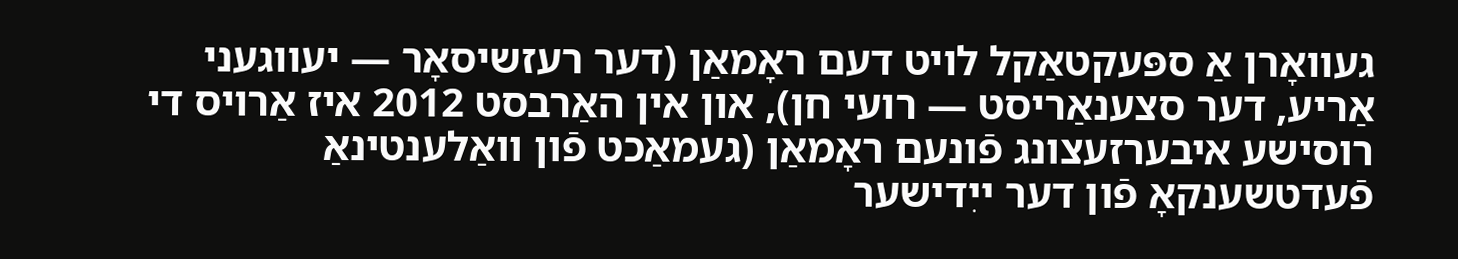געוואָרן אַ ספּעקטאַקל לויט דעם ראָמאַן (דער רעזשיסאָר — יעווגעני אַריע, דער סצענאַריסט — רועי חן), און אין האַרבסט 2012 איז אַרויס די רוסישע איבערזעצונג פֿונעם ראָמאַן (געמאַכט פֿון וואַלענטינאַ פֿעדטשענקאָ פֿון דער ייִדישער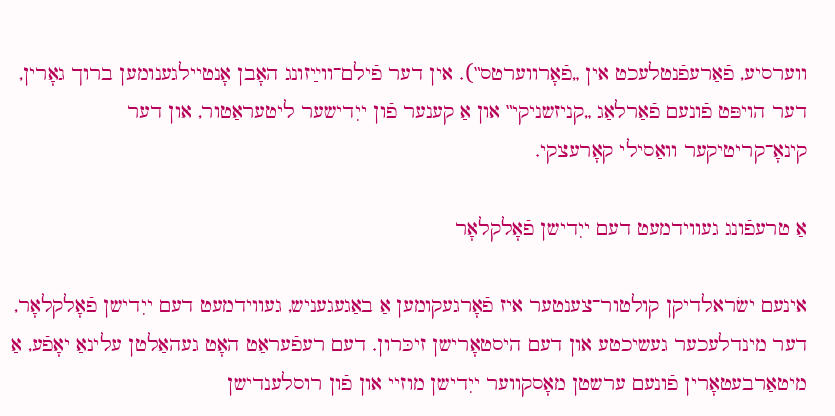ווערסיע, פֿאַרעפֿנטלעכט אין „פֿאָרווערטס‟). אין דער פֿילם־ווײַזונג האָבן אָנטיילגענומען ברוך גאָרין, דער הויפּט פֿונעם פֿאַרלאַג „קניזשניקי‟ און אַ קענער פֿון ייִדישער ליטעראַטור, און דער קינאָ־קריטיקער וואַסילי קאָרעצקי.

אַ טרעפֿונג געווידמעט דעם ייִדישן פֿאָלקלאָר

אינעם ישׂראלדיקן קולטור־צענטער איז פֿאָרגעקומען אַ באַגעגעניש, געווידמעט דעם ייִדישן פֿאָלקלאָר, דער מינדלעכער געשיכטע און דעם היסטאָרישן זיכּרון. דעם רעפֿעראַט האָט געהאַלטן עלינאַ יאָפֿע, אַ מיטאַרבעטאָרין פֿונעם ערשטן מאָסקווער ייִדישן מוזיי און פֿון רוסלענדישן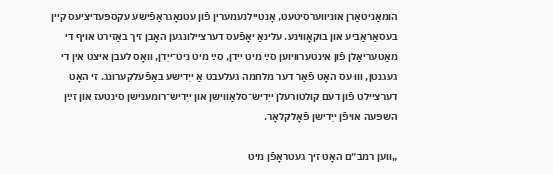הומאַניטאַרן אוניווערסיטעט, אָנטיילנעמערין פֿון עטנאָגראַפֿישע עקספּעדיציעס קיין בעסאַראַביע און בוקאָווינע. עלינאַ יאָפֿעס דערציילונגען האָבן זיך באַזירט אויף די מאַטעריאַלן פֿון אינטערוויוען סײַ מיט ייִדן, סײַ מיט ניט־ייִדן, וואָס לעבן איצט אין די געגנטן, וווּ עס האָט פֿאַר דער מלחמה געלעבט אַ ייִדישע באַפֿעלקערונג. זי האָט דערציילט פֿון דעם קולטורעלן ייִדיש־סלאַווישן און ייִדיש־רומענישן סינטעז און זײַן השפּעה אויפֿן ייִדישן פֿאָלקלאָר.

„ווען רמב״ם האָט זיך געטראָפֿן מיט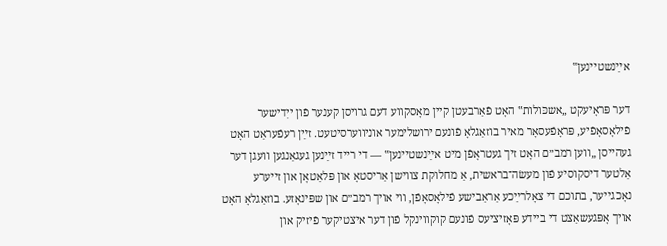אײַנשטיינען‟

דער פּראָיעקט „אשכּולות‟ האָט פֿאַרבעטן קיין מאָסקווע דעם גרויסן קענער פֿון ייִדישער פֿילאָסאָפֿיע, פּראָפֿעסאָר מאיר בוזאַגלאָ פֿונעם ירושלימער אוניווערסיטעט. זײַן רעפֿעראַט האָט געהייסן „ווען רמב״ם האָט זיך געטראָפֿן מיט אײַנשטיינען‟ — די רייד זײַנען געגאַנגען וועגן דער אַלטער דיסקוסיע פֿון מעשׂה־בראשית, אַ מחלוקת צווישן אַריסטאָ און פּלאַטאָן און זייערע נאָכגייער, בתוכם די צאָלרײַכע אַראַבישע פֿילאָסאָפֿן, ווי אויך רמב״ם און שפּינאָזע. בוזאַגלאָ האָט אויך אָפּגעשאַצט די ביידע פּאָזיציעס פֿונעם קוקווינקל פֿון דער איצטיקער פֿיזיק און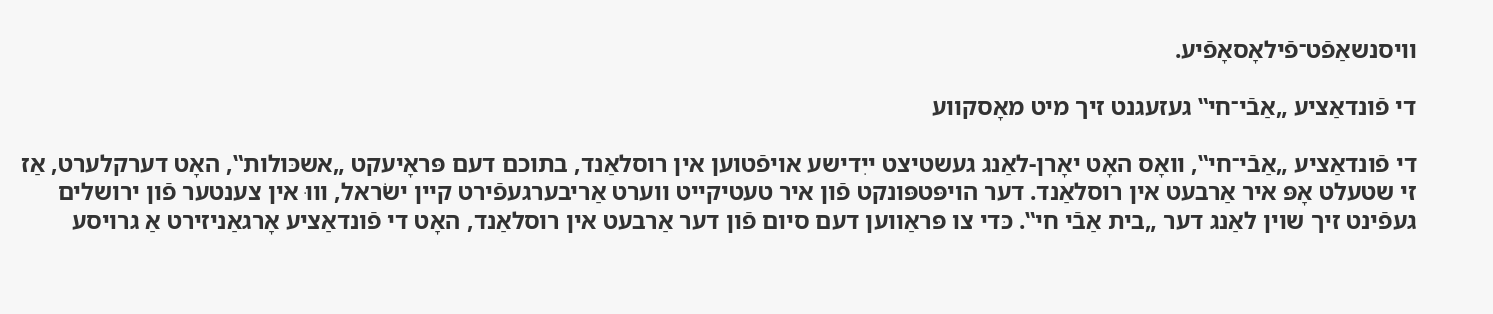וויסנשאַפֿט־פֿילאָסאָפֿיע.

די פֿונדאַציע „אַבֿי־חי‟ געזעגנט זיך מיט מאָסקווע

די פֿונדאַציע „אַבֿי־חי‟, וואָס האָט יאָרן-לאַנג געשטיצט ייִדישע אויפֿטוען אין רוסלאַנד, בתוכם דעם פּראָיעקט „אשכּולות‟, האָט דערקלערט, אַז זי שטעלט אָפּ איר אַרבעט אין רוסלאַנד. דער הויפּטפּונקט פֿון איר טעטיקייט ווערט אַריבערגעפֿירט קיין ישׂראל, וווּ אין צענטער פֿון ירושלים געפֿינט זיך שוין לאַנג דער „בית אַבֿי חי‟. כּדי צו פּראַווען דעם סיום פֿון דער אַרבעט אין רוסלאַנד, האָט די פֿונדאַציע אָרגאַניזירט אַ גרויסע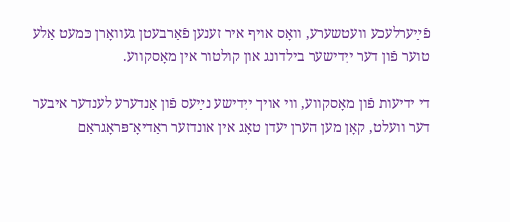פֿײַערלעכע וועטשערע, וואָס אויף איר זענען פֿאַרבעטן געוואָרן כּמעט אַלע טוער פֿון דער ייִדישער בילדונג און קולטור אין מאָסקווע.

די ידיעות פֿון מאָסקווע, ווי אויך ייִדישע נײַעס פֿון אַנדערע לענדער איבער דער וועלט, קאָן מען הערן יעדן טאָג אין אונדזער ראַדיאָ־פּראָגראַם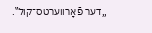„דער פֿאָרווערטס־קול‟.